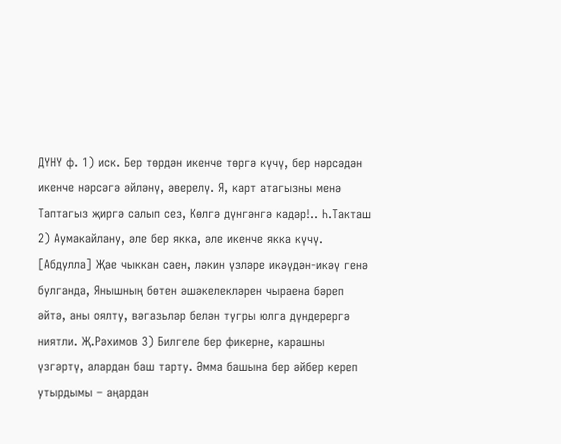ДҮНҮ ф. 1) иск. Бер төрдән икенче төргә күчү, бер нәрсәдән икенче нәрсәгә әйләнү, әверелү. Я, карт атагызны менә Таптагыз җиргә салып сез, Көлгә дүнгәнгә кадәр!.. Һ.Такташ 2) Аумакайлану, әле бер якка, әле икенче якка күчү. [Абдулла] Җае чыккан саен, ләкин үзләре икәүдән-икәү генә булганда, Янышның бөтен әшәкелекләрен чыраена бәреп әйтә, аны оялту, вәгазьләр белән тугры юлга дүндерергә ниятли. Җ.Рәхимов 3) Билгеле бер фикерне, карашны үзгәртү, алардан баш тарту. Әмма башына бер әйбер кереп утырдымы – аңардан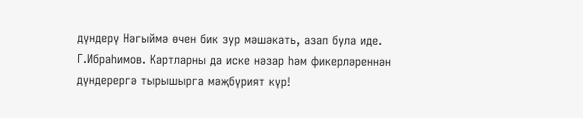дүндерү Нәгыймә өчен бик зур мәшәкать, азап була иде. Г.Ибраһимов. Картларны да иске нәзар һәм фикерләреннән дүндерергә тырышырга мәҗбүрият күр!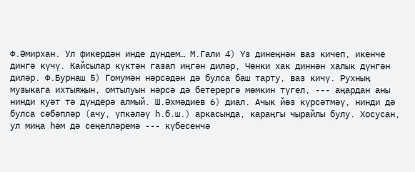Ф.Әмирхан. Ул фикердән инде дүндем… М.Гали 4) Үз динеңнән ваз кичеп, икенче дингә күчү. Кайсылар күктән газап иңгән диләр, Чөнки хак диннән халык дүнгән диләр. Ф.Бурнаш 5) Гомумән нәрсәдән дә булса баш тарту, ваз кичү. Рухның музыкага ихтыяҗын, омтылуын нәрсә дә бетерергә мөмкин түгел, --- аңардан аны нинди куәт тә дүндерә алмый. Ш.Әхмәдиев 6) диал. Ачык йөз күрсәтмәү, нинди дә булса сәбәпләр (ачу, үпкәләү һ.б.ш.) аркасында, караңгы чырайлы булу. Хосусан, ул миңа һәм дә сеңелләремә --- күбесенчә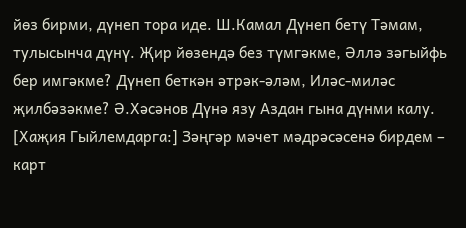йөз бирми, дүнеп тора иде. Ш.Камал Дүнеп бетү Тәмам, тулысынча дүнү. Җир йөзендә без түмгәкме, Әллә зәгыйфь бер имгәкме? Дүнеп беткән әтрәк-әләм, Иләс-миләс җилбәзәкме? Ә.Хәсәнов Дүнә язу Аздан гына дүнми калу. [Хаҗия Гыйлемдарга:] Зәңгәр мәчет мәдрәсәсенә бирдем – карт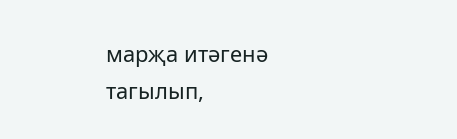марҗа итәгенә тагылып,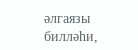әлгаязы билләһи,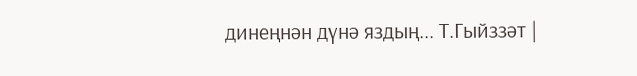динеңнән дүнә яздың... Т.Гыйззәт |